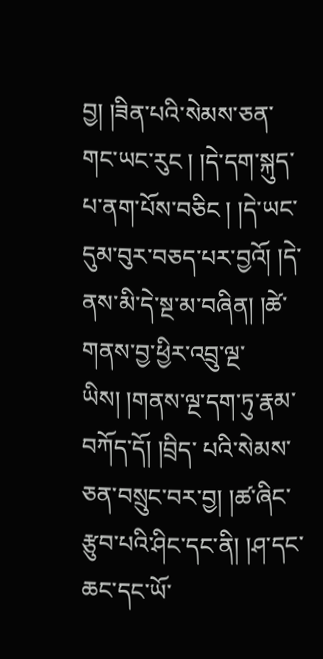བྱ། །ཟིན་པའི་སེམས་ཅན་གང་ཡང་རུང ། །དེ་དག་སྐུད་པ་ནག་པོས་བཅིང ། །དེ་ཡང་དུམ་བུར་བཅད་པར་བྱའོ། །དེ་ནས་མི་དེ་སྔ་མ་བཞིན། །ཚེ་གནས་བྱ་ཕྱིར་འབྲུ་ལྔ་ཡིས། །གནས་ལྔ་དག་ཏུ་རྣམ་བཀོད་དོ། །བྲིད་ པའི་སེམས་ཅན་བསྲུང་བར་བྱ། །ཚ་ཞིང་རྩུབ་པའི་ཤིང་དང་ནི། །ཤ་དང་ཆང་དང་ཡོ་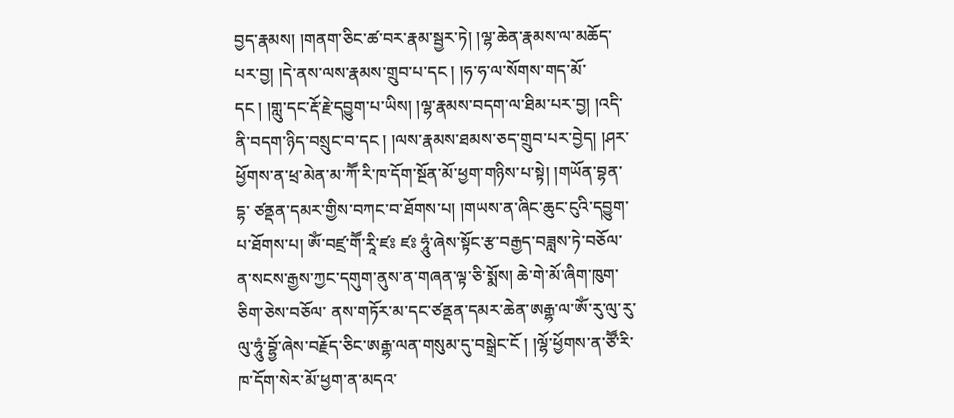བྱད་རྣམས། །གནག་ཅིང་ཚ་བར་རྣམ་སྦྱར་ཏེ། །ལྷ་ཆེན་རྣམས་ལ་མཆོད་པར་བྱ། །དེ་ནས་ལས་རྣམས་གྲུབ་པ་དང ། །ཧ་ཧ་ལ་སོགས་གད་མོ་ དང ། །གླུ་དང་རྡོ་རྗེ་དབྱུག་པ་ཡིས། །ལྷ་རྣམས་བདག་ལ་ཐིམ་པར་བྱ། །འདི་ནི་བདག་ཉིད་བསྲུང་བ་དང ། །ལས་རྣམས་ཐམས་ཅད་གྲུབ་པར་བྱེད། །ཤར་ཕྱོགས་ན་ཕྲ་མེན་མ་ཀཽ་རི་ཁ་དོག་སྔོན་མོ་ཕྱག་གཉིས་པ་སྟེ། །གཡོན་བྷན་དྷ་ ཙནྡན་དམར་གྱིས་བཀང་བ་ཐོགས་པ། །གཡས་ན་ཞིང་ཆུང་ངུའི་དབྱུག་པ་ཐོགས་པ། ཨོཾ་བཛྲ་གཽ་རཱི་ཛཿ ཛཿ ཧཱུཾ་ཞེས་སྟོང་རྩ་བརྒྱད་བཟླས་ཏེ་བཅོལ་ན་སངས་རྒྱས་ཀྱང་དགུག་ནུས་ན་གཞན་ལྟ་ཅི་སྨོས། ཆེ་གེ་མོ་ཞིག་ཁུག་ཅིག་ཅེས་བཅོལ་ ནས་གཏོར་མ་དང་ཙནྡན་དམར་ཆེན་ཨརྒྷ་ལ་ཨོཾ་རུ་ལུ་རུ་ལུ་ཧཱུཾ་བྷྱོ་ཞེས་བརྗོད་ཅིང་ཨརྒྷ་ལན་གསུམ་དུ་བསྒྲེང་ངོ ། །ལྷོ་ཕྱོགས་ན་ཙཽ་རི་ཁ་དོག་སེར་མོ་ཕྱག་ན་མདའ་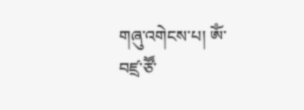གཞུ་འགེངས་པ། ཨོཾ་བཛྲ་ཙཽ་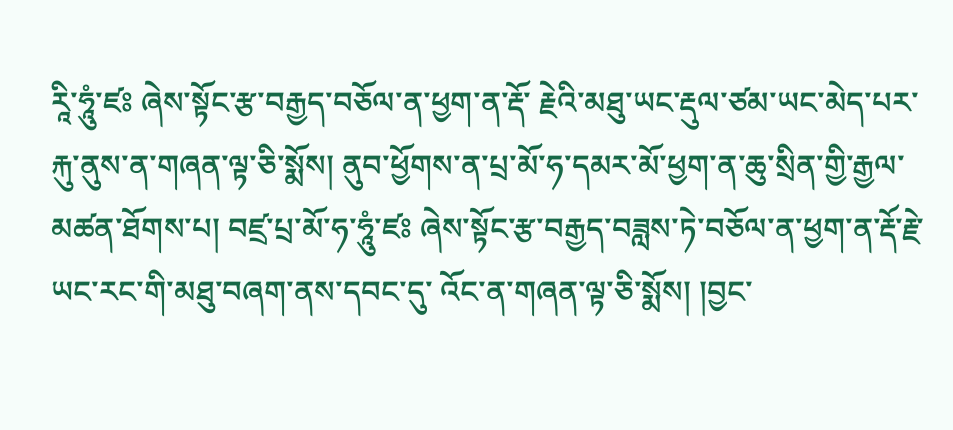རཱི་ཧཱུཾ་ཛཿ ཞེས་སྟོང་རྩ་བརྒྱད་བཅོལ་ན་ཕྱག་ན་རྡོ་ རྗེའི་མཐུ་ཡང་རྡུལ་ཙམ་ཡང་མེད་པར་རྐུ་ནུས་ན་གཞན་ལྟ་ཅི་སྨོས། ནུབ་ཕྱོགས་ན་པྲ་མོ་ཧ་དམར་མོ་ཕྱག་ན་ཆུ་སྲིན་གྱི་རྒྱལ་མཚན་ཐོགས་པ། བཛྲ་པྲ་མོ་ཧ་ཧཱུཾ་ཛཿ ཞེས་སྟོང་རྩ་བརྒྱད་བཟླས་ཏེ་བཅོལ་ན་ཕྱག་ན་རྡོ་རྗེ་ཡང་རང་གི་མཐུ་བཞག་ནས་དབང་དུ་ འོང་ན་གཞན་ལྟ་ཅི་སྨོས། །བྱང་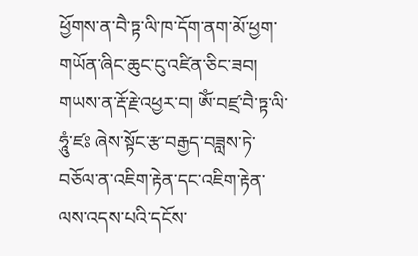ཕྱོགས་ན་བཻ་ཏྟ་ལི་ཁ་དོག་ནག་མོ་ཕྱག་གཡོན་ཞིང་ཆུང་ངུ་འཛིན་ཅིང་ཟབ། གཡས་ན་རྡོ་རྗེ་འཕྱར་བ། ཨོཾ་བཛྲ་བཻ་ཏྟ་ལི་ཧཱུཾ་ཛཿ ཞེས་སྟོང་རྩ་བརྒྱད་བཟླས་ཏེ་བཅོལ་ན་འཇིག་རྟེན་དང་འཇིག་རྟེན་ལས་འདས་པའི་དངོས་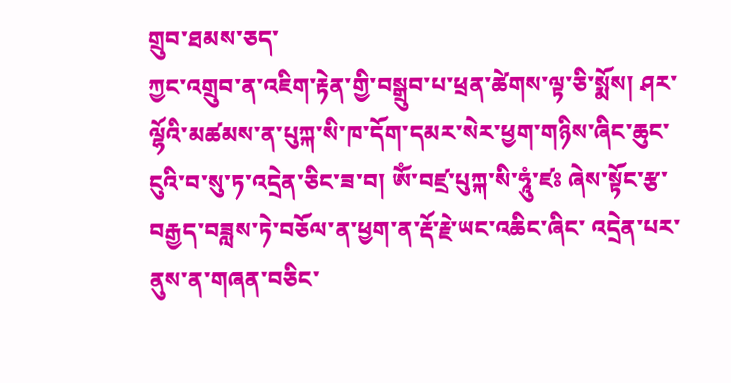གྲུབ་ཐམས་ཅད་
ཀྱང་འགྲུབ་ན་འཇིག་རྟེན་གྱི་བསྒྲུབ་པ་ཕྲན་ཚེགས་ལྟ་ཅི་སྨོས། ཤར་ལྷོའི་མཚམས་ན་པུཀྐ་སི་ཁ་དོག་དམར་སེར་ཕྱག་གཉིས་ཞིང་ཆུང་ངུའི་བ་སུ་ཏ་འདྲེན་ཅིང་ཟ་བ། ཨོཾ་བཛྲ་པུཀྐ་སི་ཧཱུཾ་ཛཿ ཞེས་སྟོང་རྩ་བརྒྱད་བཟླས་ཏེ་བཅོལ་ན་ཕྱག་ན་རྡོ་རྗེ་ཡང་འཆིང་ཞིང་ འདྲེན་པར་ནུས་ན་གཞན་བཅིང་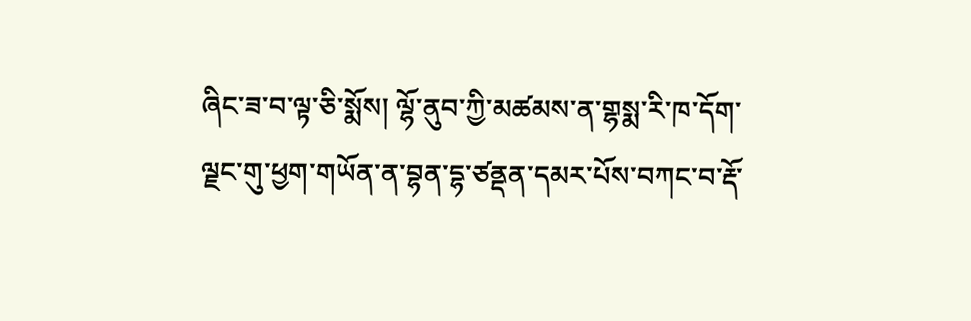ཞིང་ཟ་བ་ལྟ་ཅི་སྨོས། ལྷོ་ནུབ་ཀྱི་མཚམས་ན་གྷསྨ་རི་ཁ་དོག་ལྗང་གུ་ཕྱག་གཡོན་ན་བྷན་དྷ་ཙནྡན་དམར་པོས་བཀང་བ་རྡོ་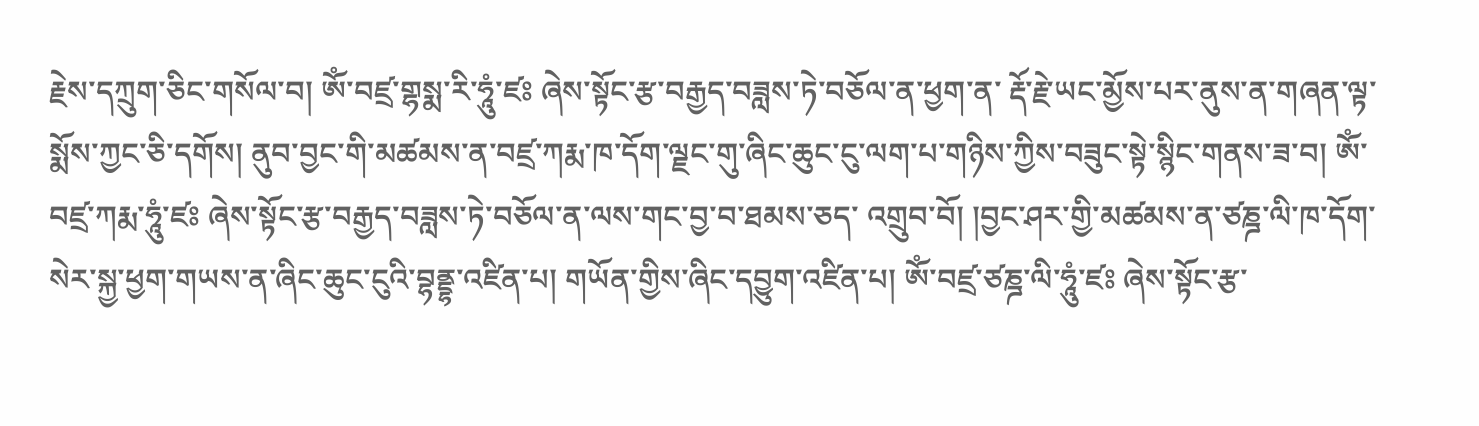རྗེས་དཀྲུག་ཅིང་གསོལ་བ། ཨོཾ་བཛྲ་གྷསྨ་རི་ཧཱུཾ་ཛཿ ཞེས་སྟོང་རྩ་བརྒྱད་བཟླས་ཏེ་བཅོལ་ན་ཕྱག་ན་ རྡོ་རྗེ་ཡང་མྱོས་པར་ནུས་ན་གཞན་ལྟ་སྨོས་ཀྱང་ཅི་དགོས། ནུབ་བྱང་གི་མཚམས་ན་བཛྲ་ཀརྨ་ཁ་དོག་ལྗང་གུ་ཞིང་ཆུང་ངུ་ལག་པ་གཉིས་ཀྱིས་བཟུང་སྟེ་སྙིང་གནས་ཟ་བ། ཨོཾ་བཛྲ་ཀརྨ་ཧཱུཾ་ཛཿ ཞེས་སྟོང་རྩ་བརྒྱད་བཟླས་ཏེ་བཅོལ་ན་ལས་གང་བྱ་བ་ཐམས་ཅད་ འགྲུབ་བོ། །བྱང་ཤར་གྱི་མཚམས་ན་ཙཎྜ་ལི་ཁ་དོག་སེར་སྐྱ་ཕྱག་གཡས་ན་ཞིང་ཆུང་ངུའི་བྷནྡྷ་འཛིན་པ། གཡོན་གྱིས་ཞིང་དབྱུག་འཛིན་པ། ཨོཾ་བཛྲ་ཙཎྜ་ལི་ཧཱུཾ་ཛཿ ཞེས་སྟོང་རྩ་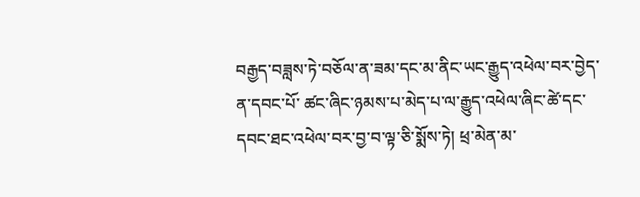བརྒྱད་བཟླས་ཏེ་བཅོལ་ན་ཟམ་དང་མ་ནིང་ཡང་རྒྱུད་འཕེལ་བར་བྱེད་ན་དབང་པོ་ ཚང་ཞིང་ཉམས་པ་མེད་པ་ལ་རྒྱུད་འཕེལ་ཞིང་ཚེ་དང་དབང་ཐང་འཕེལ་བར་བྱ་བ་ལྟ་ཅི་སྨོས་ཏེ། ཕྲ་མེན་མ་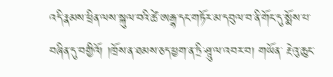འདི་རྣམས་ཕྲིན་ལས་སྐུལ་བའི་ཚེ་ཨརྒྷ་དང་གཏོར་མ་དབུལ་བ་ནི་གོང་དུ་སྨོས་པ་བཞིན་དུ་བགྱིའོ། །ཁྲོས་ན་ཐམས་ཅད་ཕྱག་ན་ཏྲི་ཤཱུ་ལ་འབར་བ། གཡོན་ རྔེའུ་ཆུང་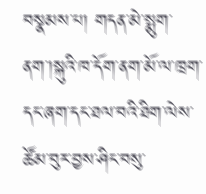བསྣམས་པ། གདན་མེ་སྨུག་ནག་།སྐུའི་ཁ་དོག་ནག་མོ་ལ་ཁྲག་དང་ཞག་དང་ཐལ་བའི་ཐིག་ལེས་ཚོམ་བུར་བྱས་ཤིང་བསུ་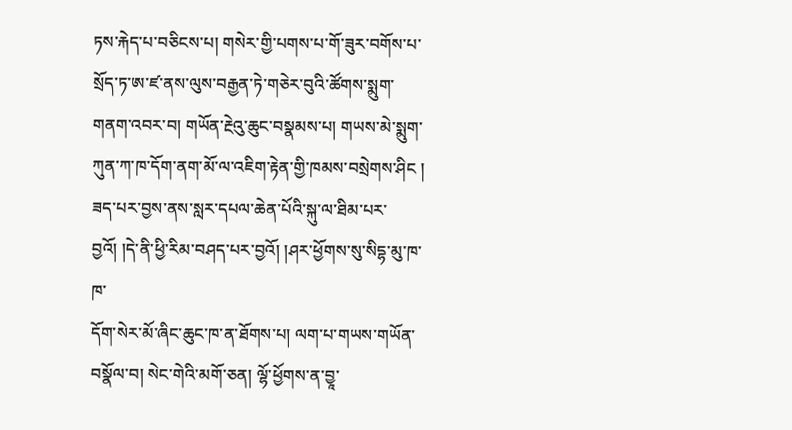ཏས་རྐེད་པ་བཅིངས་པ། གསེར་གྱི་པགས་པ་གོ་ཟུར་བགོས་པ་སྲོད་ཏ་ཨ་ཛ་ནས་ལུས་བརྒྱན་ཏེ་གཅེར་བུའི་ཚོགས་སྨུག་ གནག་འབར་བ། གཡོན་རྔེའུ་ཆུང་བསྣམས་པ། གཡས་མེ་སྨུག་ཀུན་ཀ་ཁ་དོག་ནག་མོ་ལ་འཇིག་རྟེན་གྱི་ཁམས་བསྲེགས་ཤིང ། ཟད་པར་བྱས་ནས་སླར་དཔལ་ཆེན་པོའི་སྐུ་ལ་ཐིམ་པར་བྱའོ། །དེ་ནི་ཕྱི་རིམ་བཤད་པར་བྱའོ། །ཤར་ཕྱོགས་སུ་སིདྷ་མུ་ཁ་ཁ་
དོག་སེར་མོ་ཞིང་ཆུང་ཁ་ན་ཐོགས་པ། ལག་པ་གཡས་གཡོན་བསྣོལ་བ། སེང་གེའི་མགོ་ཅན། ལྷོ་ཕྱོགས་ན་བྱཱ་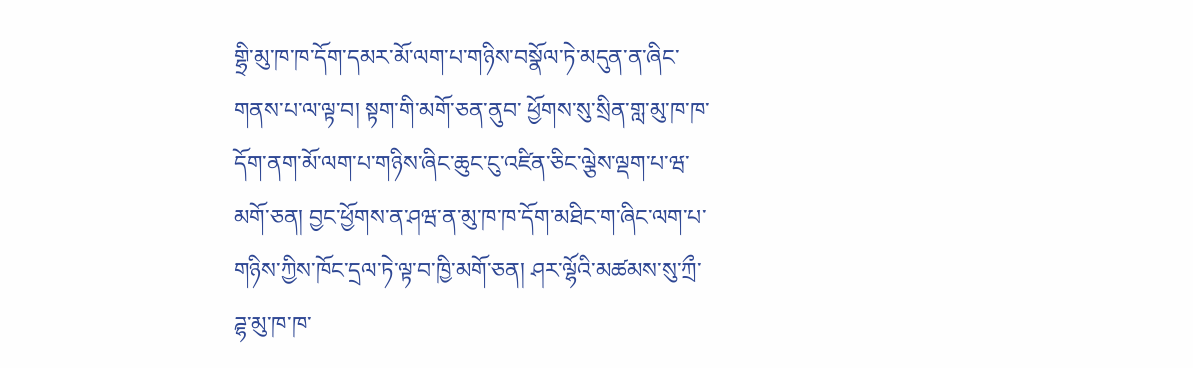གྷྲི་མུ་ཁ་ཁ་དོག་དམར་མོ་ལག་པ་གཉིས་བསྣོལ་ཏེ་མདུན་ན་ཞིང་གནས་པ་ལ་ལྟ་བ། སྟག་གི་མགོ་ཅན་ནུབ་ ཕྱོགས་སུ་སྲིན་གླ་མུ་ཁ་ཁ་དོག་ནག་མོ་ལག་པ་གཉིས་ཞིང་ཆུང་ངུ་འཛིན་ཅིང་ལྕེས་ལྡག་པ་ཝ་མགོ་ཅན། བྱང་ཕྱོགས་ན་ཤཝ་ན་མུ་ཁ་ཁ་དོག་མཐིང་ག་ཞིང་ལག་པ་གཉིས་ཀྱིས་ཁོང་དྲལ་ཏེ་ལྟ་བ་ཁྱི་མགོ་ཅན། ཤར་ལྷོའི་མཚམས་སུ་ཀྲྀ་ཌྷ་མུ་ཁ་ཁ་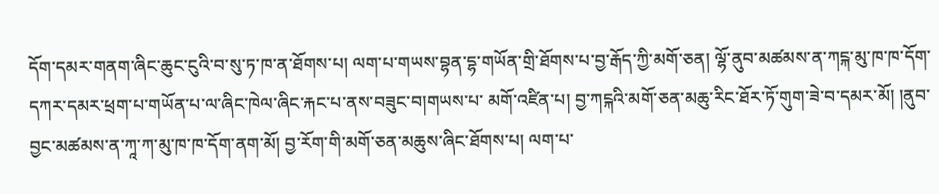དོག་དམར་གནག་ཞིང་ཆུང་ངུའི་བ་སུ་ཏ་ཁ་ན་ཐོགས་པ། ལག་པ་གཡས་བྷན་དྷ་གཡོན་གྲི་ཐོགས་པ་བྱ་རྒོད་ཀྱི་མགོ་ཅན། ལྷོ་ནུབ་མཚམས་ན་ཀངྐ་མུ་ཁ་ཁ་དོག་དཀར་དམར་ཕྲག་པ་གཡོན་པ་ལ་ཞིང་ཁེལ་ཞིང་རྐང་པ་ནས་བཟུང་བ།གཡས་པ་ མགོ་འཛིན་པ། བྱ་ཀངྐའི་མགོ་ཅན་མཆུ་རིང་ཐོར་ཏོ་གུག་ཟེ་བ་དམར་མོ། །ནུབ་བྱང་མཚམས་ན་ཀཱ་ཀ་མུ་ཁ་ཁ་དོག་ནག་མོ། བྱ་རོག་གི་མགོ་ཅན་མཆུས་ཞིང་ཐོགས་པ། ལག་པ་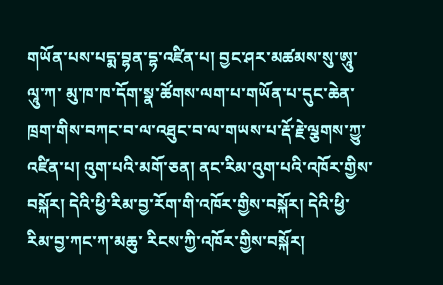གཡོན་པས་པདྨ་བྷན་དྷ་འཛིན་པ། བྱང་ཤར་མཚམས་སུ་ཨཱུ་ལཱུ་ཀ་ མུ་ཁ་ཁ་དོག་སྣ་ཚོགས་ལག་པ་གཡོན་པ་དུང་ཆེན་ཁྲག་གིས་བཀང་བ་ལ་འཐུང་བ་ལ་གཡས་པ་རྡོ་རྗེ་ལྕགས་ཀྱུ་འཛིན་པ། འུག་པའི་མགོ་ཅན། ནང་རིམ་འུག་པའི་འཁོར་གྱིས་བསྐོར། དེའི་ཕྱི་རིམ་བྱ་རོག་གི་འཁོར་གྱིས་བསྐོར། དེའི་ཕྱི་རིམ་བྱ་ཀང་ཀ་མཆུ་ རིངས་ཀྱི་འཁོར་གྱིས་བསྐོར།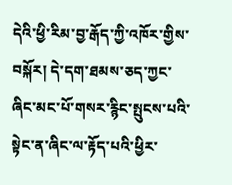དེའི་ཕྱི་རིམ་བྱ་རྒོད་ཀྱི་འཁོར་གྱིས་བསྐོར། དེ་དག་ཐམས་ཅད་ཀྱང་ཞིང་མང་པོ་གསར་རྙིང་སྤུངས་པའི་སྟེང་ན་ཞིང་ལ་རྟོད་པའི་ཕྱིར་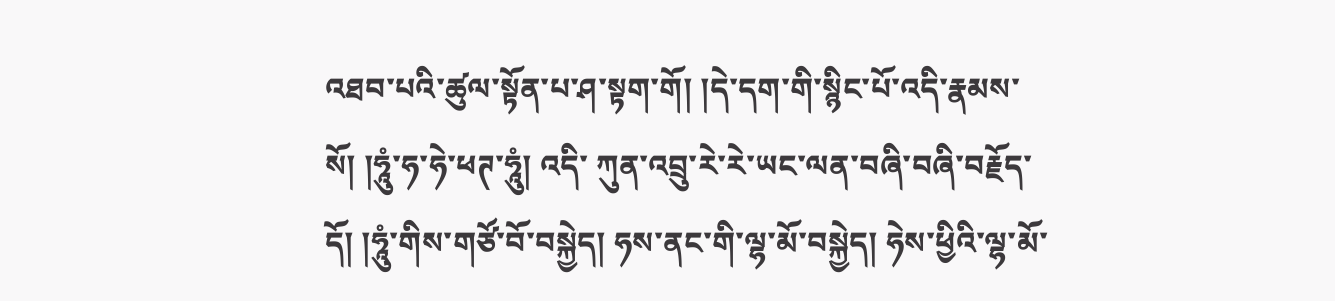འཐབ་པའི་ཚུལ་སྟོན་པ་ཤ་སྟག་གོ། །དེ་དག་གི་སྙིང་པོ་འདི་རྣམས་སོ། །ཧཱུཾ་ཧ་ཧེ་ཕཊ་ཧཱུཾ། འདི་ ཀུན་འབྲུ་རེ་རེ་ཡང་ལན་བཞི་བཞི་བརྗོད་དོ། །ཧཱུཾ་གིས་གཙོ་བོ་བསྐྱེད། ཧས་ནང་གི་ལྷ་མོ་བསྐྱེད། ཧེས་ཕྱིའི་ལྷ་མོ་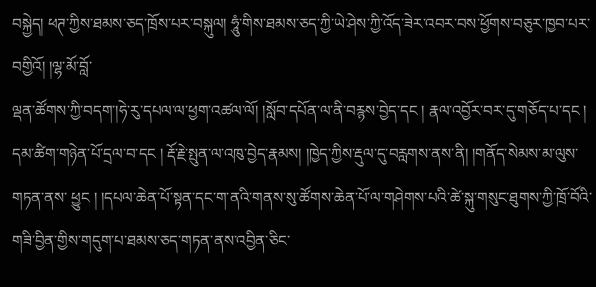བསྐྱེད། ཕཊ་ཀྱིས་ཐམས་ཅད་ཁྲོས་པར་བསྐུལ། ཧཱུཾ་གིས་ཐམས་ཅད་ཀྱི་ཡེ་ཤེས་ཀྱི་འོད་ཟེར་འབར་བས་ཕྱོགས་བཅུར་ཁྱབ་པར་བགྱིའོ། །ལྷ་མོ་བློ་
ལྡན་ཚོགས་ཀྱི་བདག་།ཧེ་རུ་དཔལ་ལ་ཕྱག་འཚལ་ལོ། །སློབ་དཔོན་ལ་ནི་བརྙས་བྱེད་དང ། རྣལ་འབྱོར་བར་དུ་གཅོད་པ་དང ། དམ་ཚིག་གཉེན་པོ་དྲལ་བ་དང ། རྡོ་རྗེ་སྤུན་ལ་འཁུ་བྱེད་རྣམས། །ཁྱེད་ཀྱིས་རྡུལ་དུ་བརླགས་ནས་ནི། །གནོད་སེམས་མ་ལུས་གཏན་ནས་ ཕྱུང ། །དཔལ་ཆེན་པོ་སྟན་དང་ག་ནའི་གནས་སུ་ཚོགས་ཆེན་པོ་ལ་གཤེགས་པའི་ཚེ་སྐུ་གསུང་ཐུགས་ཀྱི་ཁྲོ་བོའི་གཟི་བྱིན་གྱིས་གདུག་པ་ཐམས་ཅད་གཏན་ནས་འབྱིན་ཅིང་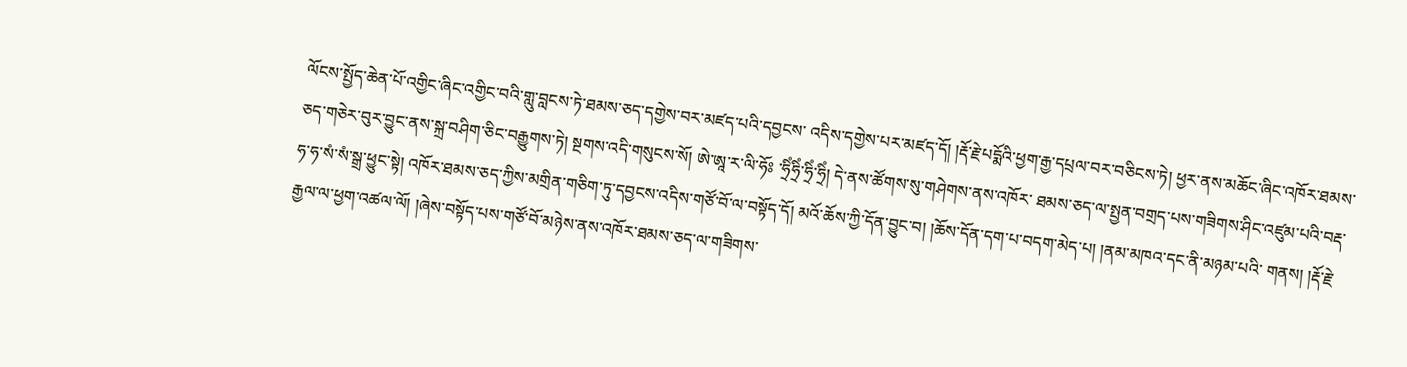ལོངས་སྤྱོད་ཆེན་པོ་འགྱིང་ཞིང་འགྱིང་བའི་གླུ་བླངས་ཏེ་ཐམས་ཅད་དགྱེས་བར་མཛད་པའི་དབྱངས་ འདིས་དགྱེས་པར་མཛད་དོ། །རྡོ་རྗེ་པདྨོའི་ཕྱག་རྒྱ་དཔྲལ་བར་བཅིངས་ཏེ། ཕྱར་ནས་མཆོང་ཞིང་འཁོར་ཐམས་ཅད་གཅེར་བུར་བྱུང་ནས་སྐྲ་བཤིག་ཅིང་བརྒྱུགས་ཏེ། སྔགས་འདི་གསུངས་སོ། ཨེ་ཨཱ་ར་ལི་ཧོཿ ་ཧྲིཾཧྲིཾ་ཧྲིཾ་ཧྲིཾ། དེ་ནས་ཚོགས་སུ་གཤེགས་ནས་འཁོར་ ཐམས་ཅད་ལ་སྤྱན་བགྲད་པས་གཟིགས་ཤིང་འཛུམ་པའི་བརྡ་ཧ་ཧ་སཾ་སཾ་སྒྲ་ཕྱུང་སྟེ། འཁོར་ཐམས་ཅད་ཀྱིས་མགྲིན་གཅིག་ཏུ་དབྱངས་འདིས་གཙོ་བོ་ལ་བསྟོད་དོ། མའོ་ཆོས་ཀྱི་དོན་བྱུང་བ། །ཆོས་དོན་དག་པ་བདག་མེད་པ། །ནམ་མཁའ་དང་ནི་མཉམ་པའི་ གནས། །རྡོ་རྗེ་རྒྱལ་ལ་ཕྱག་འཚལ་ལོ། །ཞེས་བསྟོད་པས་གཙོ་བོ་མཉེས་ནས་འཁོར་ཐམས་ཅད་ལ་གཟིགས་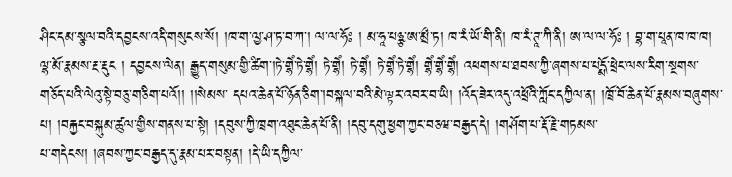ཤིང་དམ་སྩལ་བའི་དབྱངས་འདི་གསུངས་སོ། །ཁ་ག་ལྱ་ཤ་ཏ་བ་ཀ་། ལ་ལ་ཧོཿ ། མ་ཧཱ་པཉྩ་ཨ་མྲྀ་ཏ། ཁ་རཾ་ཡོ་གི་ནི། ཁ་རཾ་ཊཱ་ཀི་ནི། ཨ་ལ་ལ་ཧོཿ ། བྷ་ག་པཱན་ཁ་ཁ་ཁ། ལྷ་མོ་རྣམས་རྔ་རྡུང ། དབྱངས་ལེན། རྒྱུད་གསུམ་གྱི་ཚིག་།ཏེ་གྷེཾ་ཏེ་གྷེཾ། ཏེ་གྷེཾ། ཏེ་གྷེཾ། ཏེ་གྷེཾ་ཏེ་གྷེཾ། གྷེཾ་གྷེཾ་གྷེཾ། འཕགས་པ་ཐབས་ཀྱི་ཞགས་པ་པདྨོ་ཕྲེང་ལས་རིག་སྔགས་གཅོད་པའི་ལེའུ་སྟེ་བཅུ་གཅིག་པའོ།། །།སེམས་ དཔའ་ཆེན་པོ་ཉོན་ཅིག་།བསྐལ་བའི་མེ་ལྟར་འབར་བ་ཡི། །འོད་ཟེར་འདུ་འཕྲོའི་ཀློང་དཀྱིལ་ན། །ཁྲོ་བོ་ཆེན་པོ་རྣམས་བཞུགས་པ། །བརྐྱང་བསྐུམ་ཚུལ་གྱིས་གནས་པ་སྟེ། །དབུས་ཀྱི་ཁྲག་འཐུང་ཆེན་པོ་ནི། །དབུ་དགུ་ཕྱག་ཀྱང་བཅཝ་བརྒྱད་དེ། །གཤོག་པ་རྡོ་རྗེ་གཏམས་
པ་གདེངས། །ཞབས་ཀྱང་བརྒྱད་དུ་རྣམ་པར་བསྟན། །དེ་ཡི་དཀྱིལ་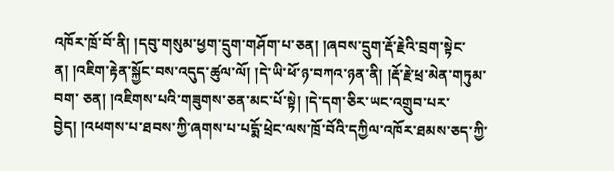འཁོར་ཁྲོ་བོ་ནི། །དབུ་གསུམ་ཕྱག་དྲུག་གཤོག་པ་ཅན། །ཞབས་དྲུག་རྡོ་རྗེའི་བྲག་སྟེང་ན། །འཇིག་རྟེན་སྐྱོང་བས་འདུད་ཚུལ་ལོ། །དེ་ཡི་ཕོ་ཉ་བཀའ་ཉན་ནི། །རྡོ་རྗེ་ཕྲ་མེན་གཏུམ་བག་ ཅན། །འཇིགས་པའི་གཟུགས་ཅན་མང་པོ་སྟེ། །དེ་དག་ཅིར་ཡང་འགྲུབ་པར་བྱེད། །འཕགས་པ་ཐབས་ཀྱི་ཞགས་པ་པདྨོ་ཕྲེང་ལས་ཁྲོ་བོའི་དཀྱིལ་འཁོར་ཐམས་ཅད་ཀྱི་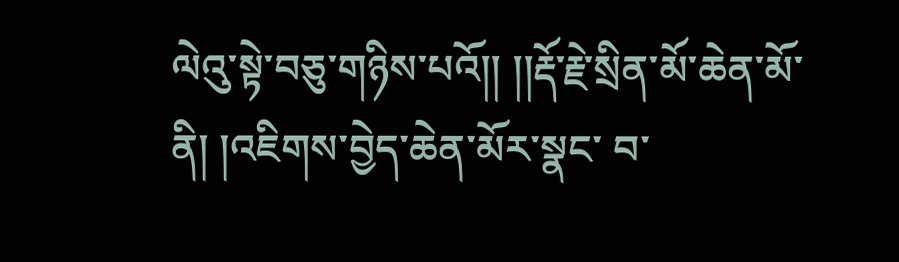ལེའུ་སྟེ་བཅུ་གཉིས་པའོ།། །།རྡོ་རྗེ་སྲིན་མོ་ཆེན་མོ་ནི། །འཇིགས་བྱེད་ཆེན་མོར་སྣང་ བ་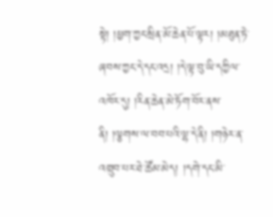སྟེ། །ཕྱག་ཀྱང་སྲིན་མོ་ཆེན་པོ་ལྟར། །མཐུན་ཏེ་ཞབས་ཀྱང་དེ་དང་འདྲ། །དེ་ལྟ་བུ་ཡི་དཀྱིལ་འཁོར་དུ། །རིན་ཆེན་མེ་ཏོག་བོར་ནས་ནི། །ལྕགས་ལ་བབ་པའི་ལྷ་དེ་ནི། །གཉེར་ན་འགྲུབ་པར་ཐེ་ཚོམ་མེད། །དགེ་དང་མི་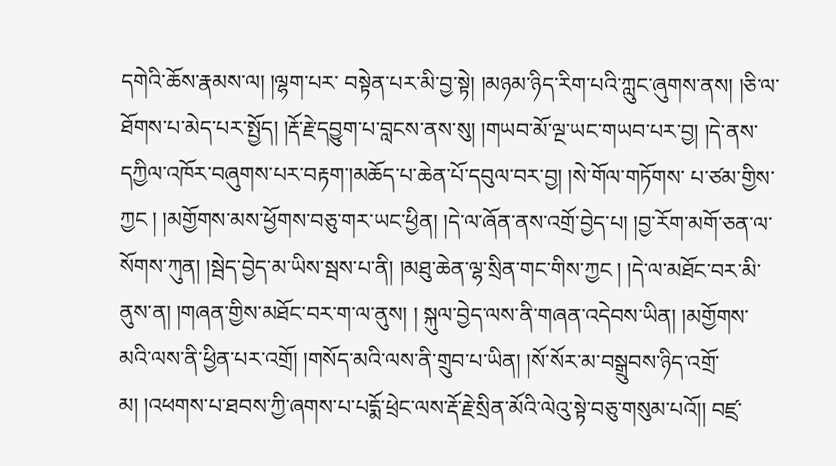དགེའི་ཆོས་རྣམས་ལ། །ལྷག་པར་ བསྟེན་པར་མི་བྱ་སྟེ། །མཉམ་ཉིད་རིག་པའི་ཀླུང་ཞུགས་ནས། །ཅི་ལ་ཐོགས་པ་མེད་པར་སྤྱོད། །རྡོ་རྗེ་དབྱུག་པ་བླངས་ནས་སུ། །གཡབ་མོ་ལྔ་ཡང་གཡབ་པར་བྱ། །དེ་ནས་དཀྱིལ་འཁོར་བཞུགས་པར་བརྟག་།མཆོད་པ་ཆེན་པོ་དབུལ་བར་བྱ། །སེ་གོལ་གཏོགས་ པ་ཙམ་གྱིས་ཀྱང ། །མགྱོགས་མས་ཕྱོགས་བཅུ་གར་ཡང་ཕྱིན། །དེ་ལ་ཞོན་ནས་འགྲོ་བྱེད་པ། །བྱ་རོག་མགོ་ཅན་ལ་སོགས་ཀུན། །སྦེད་བྱེད་མ་ཡིས་སྦས་པ་ནི། །མཐུ་ཆེན་ལྷ་སྲིན་གང་གིས་ཀྱང ། །དེ་ལ་མཐོང་བར་མི་ནུས་ན། །གཞན་གྱིས་མཐོང་བར་ག་ལ་ནུས། ། སྐུལ་བྱེད་ལས་ནི་གཞན་འདེབས་ཡིན། །མགྱོགས་མའི་ལས་ནི་ཕྱིན་པར་འགྲོ། །གསོད་མའི་ལས་ནི་གྲུབ་པ་ཡིན། །སོ་སོར་མ་བསྒྲུབས་ཉིད་འགྲོ་མ། །འཕགས་པ་ཐབས་ཀྱི་ཞགས་པ་པདྨོ་ཕྲེང་ལས་རྡོ་རྗེ་སྲིན་མོའི་ལེའུ་སྟེ་བཅུ་གསུམ་པའོ།། བཛྲ་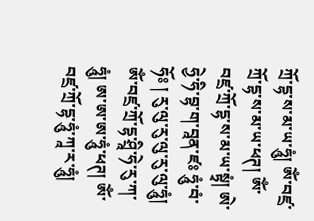ཀྲོ་དྷ་ས་མ་ཡ་ཧཱུཾ། ཨོཾ་བཛྲ་ཀྲོ་དྷ་ས་མ་ཡ་ཕཊ། ཨོཾ་བཛྲ་ཀྲོ་དྷ་ས་མ་ཡ་སྟྭཾ། ཨེ་ཧྱེ་ཧི་བྷ་ག་བཱན་ཛཿ ཧཱུཾ་བཾ་ཧོཿ ། རུ་ལུ་རུ་ལུ་རུ་ལུ་ཧཱུཾ། ཨོཾ་བཛྲ་ཀྲོ་དྷ་ཤྲཱི་ཧེ་རུ་ཀ་ཧཱུཾ། ཨ་ཨ་ཨ་ཧཱུཾ་ཕཊ། ཨོཾ་བཛྲ་ཀྲོ་དྷ་ཧཱུཾ་ཀཱ་ར་ཧཱུཾ།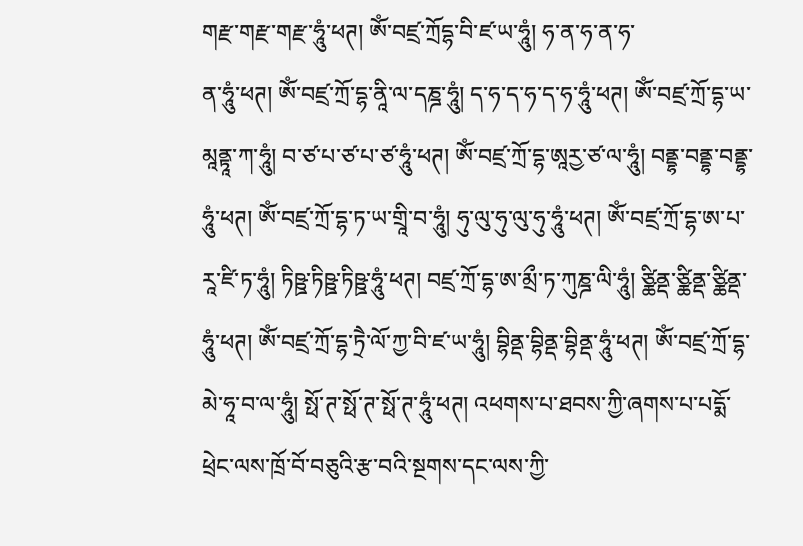གརྫ་གརྫ་གརྫ་ཧཱུཾ་ཕཊ། ཨོཾ་བཛྲ་ཀྲོདྷ་བི་ཛ་ཡ་ཧཱུཾ། ཧ་ན་ཧ་ན་ཧ་
ན་ཧཱུཾ་ཕཊ། ཨོཾ་བཛྲ་ཀྲོ་དྷ་ནཱི་ལ་དཎྜ་ཧཱུཾ། ད་ཧ་ད་ཧ་ད་ཧ་ཧཱུཾ་ཕཊ། ཨོཾ་བཛྲ་ཀྲོ་དྷ་ཡ་མཱནྟཱ་ཀ་ཧཱུཾ། བ་ཙ་པ་ཙ་པ་ཙ་ཧཱུཾ་ཕཊ། ཨོཾ་བཛྲ་ཀྲོ་དྷ་ཨཱརྱ་ཙ་ལ་ཧཱུཾ། བནྡྷ་བནྡྷ་བནྡྷ་ཧཱུཾ་ཕཊ། ཨོཾ་བཛྲ་ཀྲོ་དྷ་ཏ་ཡ་གྲཱི་བ་ཧཱུཾ། ཧུ་ལུ་ཧུ་ལུ་ཧུ་ཧཱུཾ་ཕཊ། ཨོཾ་བཛྲ་ཀྲོ་དྷ་ཨ་པ་རཱ་ཛི་ཏ་ཧཱུཾ། ཏིཥྛ་ཏིཥྛ་ཏིཥྛ་ཧཱུཾ་ཕཊ། བཛྲ་ཀྲོ་དྷ་ཨ་མྲྀ་ཏ་ཀུཎྜ་ལི་ཧཱུཾ། ཙྪིནྡ་ཙྪིནྡ་ཙྪིནྡ་ཧཱུཾ་ཕཊ། ཨོཾ་བཛྲ་ཀྲོ་དྷ་ཏྲཻ་ལོ་ཀྱ་བི་ཛ་ཡ་ཧཱུཾ། བྷིནྡ་བྷིནྡ་བྷིནྡ་ཧཱུཾ་ཕཊ། ཨོཾ་བཛྲ་ཀྲོ་དྷ་མེ་ཧཱ་བ་ལ་ཧཱུཾ། སྥོ་ཊ་སྥོ་ཊ་སྥོ་ཊ་ཧཱུཾ་ཕཊ། འཕགས་པ་ཐབས་ཀྱི་ཞགས་པ་པདྨོ་ཕྲེང་ལས་ཁྲོ་བོ་བཅུའི་རྩ་བའི་སྔགས་དང་ལས་ཀྱི་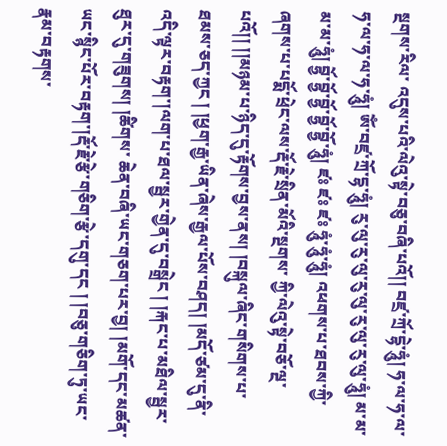སྔགས་རིལ་ འདུས་པའི་ལེའུ་སྟེ་བཅུ་བཞི་པའོ།། བཛྲ་ཀྲོ་དྷེ་ཧཱུཾ། ཧ་ལ་ཧ་ལ་ཧ་ལ་ཧ་ལ་ཧ་ཧཱུཾ། ཨོཾ་བཛྲ་ཀྲོ་དྷ་ཧཱུཾ། རུ་ལུ་རུ་ལུ་རུ་ལུ་རུ་ལུ་རུ་ལུ་ཧཱུཾ། མ་མ་མ་མ་ཧཱུཾ། བྷྱོ་བྷྱོ་བྷྱོ་བྷྱོ་བྷྱོ་ཧཱུཾ། ཛཿ ཛཿ ཛཿ ཧཱུཾ་ཧཱུཾ་ཧཱུཾ། འཕགས་པ་ཐབས་ཀྱི་ཞགས་པ་པདྨོ་ཕྲེང་ལས་རྡོ་རྗེ་སྲིན་མོའི་སྔགས་ ཀྱི་ལེའུ་སྟེ་བཅོ་ལྔ་པའོ།། །།མཉམ་པ་ཉིད་དུ་རྟོགས་བྱས་ནས། །བསྐུལ་ཞིང་གསིགས་པ་ཐམས་ཅད་ཀྱང ། །ཕྱག་རྒྱ་ཡིན་ཞེས་རྒྱལ་པོས་བཤད། །མདོ་ཙམ་དུ་ནི་འདི་ལྟར་བརྟག་།ལག་པ་ཐལ་སྦྱར་གྱེན་དུ་བསྒྲེང ། །རྐང་པ་མཐིལ་སྦྱར་ཐུར་དུ་གཟུགས། །ཚིགས་ ཆེན་བཞི་ཡང་གཅག་པར་བྱ། །མགོ་དང་མཚན་ཡང་སྙིང་པོར་བརྟག་།རྡོ་རྗེ་རྩེ་གཅིག་རྩེ་དགུ་དང ། །བཅུ་གཅིག་ཏུ་ཡང་རྣམ་བརྟགས་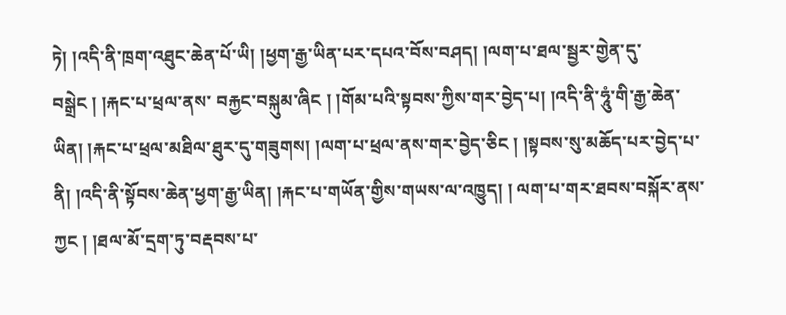ཏེ། །འདི་ནི་ཁྲག་འཐུང་ཆེན་པོ་ཡི། །ཕྱག་རྒྱ་ཡིན་པར་དཔའ་བོས་བཤད། །ལག་པ་ཐལ་སྦྱར་གྱེན་དུ་བསྒྲེང ། །རྐང་པ་ཕྲལ་ནས་ བརྐྱང་བསྐུམ་ཞིང ། །གོམ་པའི་སྟབས་ཀྱིས་གར་བྱེད་པ། །འདི་ནི་ཧཱུཾ་གི་རྒྱ་ཆེན་ཡིན། །རྐང་པ་ཕྲལ་མཐིལ་ཐུར་དུ་གཟུགས། །ལག་པ་ཕྲལ་ནས་གར་བྱེད་ཅིང ། །སྟབས་སུ་མཆོད་པར་བྱེད་པ་ནི། །འདི་ནི་སྟོབས་ཆེན་ཕྱག་རྒྱ་ཡིན། །རྐང་པ་གཡོན་གྱིས་གཡས་ལ་འཁྱུད། ། ལག་པ་གར་ཐབས་བསྐོར་ནས་ཀྱང ། །ཐལ་མོ་དྲག་ཏུ་བརྡབས་པ་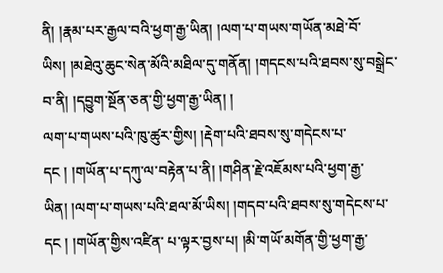ནི། །རྣམ་པར་རྒྱལ་བའི་ཕྱག་རྒྱ་ཡིན། །ལག་པ་གཡས་གཡོན་མཐེ་བོ་ཡིས། །མཐེའུ་ཆུང་སེན་མོའི་མཐིལ་དུ་གནོན། །གདངས་པའི་ཐབས་སུ་བསྒྲེང་བ་ནི། །དབྱུག་སྔོན་ཅན་གྱི་ཕྱག་རྒྱ་ཡིན། །
ལག་པ་གཡས་པའི་ཁུ་ཚུར་གྱིས། །རྡེག་པའི་ཐབས་སུ་གདེངས་པ་དང ། །གཡོན་པ་དཀུ་ལ་བརྟེན་པ་ནི། །གཤིན་རྗེ་འཇོམས་པའི་ཕྱག་རྒྱ་ཡིན། །ལག་པ་གཡས་པའི་ཐལ་མོ་ཡིས། །གདབ་པའི་ཐབས་སུ་གདེངས་པ་དང ། །གཡོན་གྱིས་འཛིན་ པ་ལྟར་བྱས་པ། །མི་གཡོ་མགོན་གྱི་ཕྱག་རྒྱ་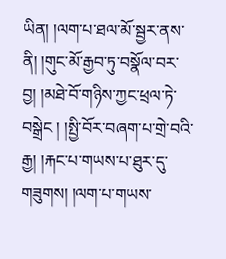ཡིན། །ལག་པ་ཐལ་མོ་སྦྱར་ནས་ནི། །གུང་མོ་རྒྱབ་ཏུ་བསྣོལ་བར་བྱ། །མཐེ་བོ་གཉིས་ཀྱང་ཕྲལ་ཏེ་བསྒྲེང ། །སྤྱི་བོར་བཞག་པ་གྲེ་བའི་རྒྱ། །རྐང་པ་གཡས་པ་ཐུར་དུ་གཟུགས། །ལག་པ་གཡས་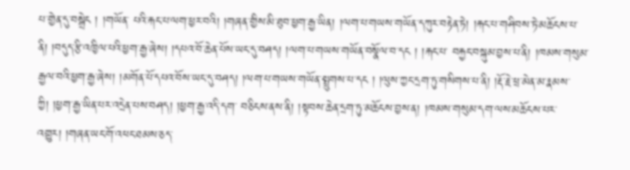པ་གྱེན་དུ་བསྒྲེང ། །གཡོན་ པའི་རྐང་པ་ལག་ཕྱར་བའི། །གཞན་གྱིས་མི་ཐུབ་ཕྱག་རྒྱ་ཡིན། །ལག་པ་གཡས་གཡོན་དཀུར་བརྟེན་ཏེ། །རྐང་པ་གཤིབས་ཏེ་མཆོངས་པ་ནི། །བདུད་རྩི་འཁྱིལ་པའི་ཕྱག་རྒྱ་ཞེས། །དཔའ་བོ་ཆེན་པོས་ཡང་དུ་བཤད། །ལག་པ་གཡས་གཡོན་བསྣོལ་བ་དང ། །རྐང་པ་ བརྐྱང་བསྐུམ་བྱས་པ་ནི། །ཁམས་གསུམ་རྒྱལ་བའི་ཕྱག་རྒྱ་ཞེས། །མགོན་པོ་དཔའ་བོས་ཡང་དུ་བཤད། །ལག་པ་གཡས་གཡོན་སྤྲུགས་པ་དང ། །ལུས་ཀྱང་དྲག་ཏུ་གསིགས་པ་ནི། །རྡོ་རྗེ་ཕྲ་མེན་མ་རྣམས་ཀྱི། །ཕྱག་རྒྱ་ཡིན་པར་འདྲེན་པས་བཤད། །ཕྱག་རྒྱ་འདི་དག་ བཅིངས་ནས་ནི། །སྟབས་ཆེན་དྲག་ཏུ་མཆོངས་བྱས་ན། །ཁམས་གསུམ་དག་ལས་མཆོངས་པར་འགྱུར། །གཞན་ཡང་གོ་འཕང་ཐམས་ཅད་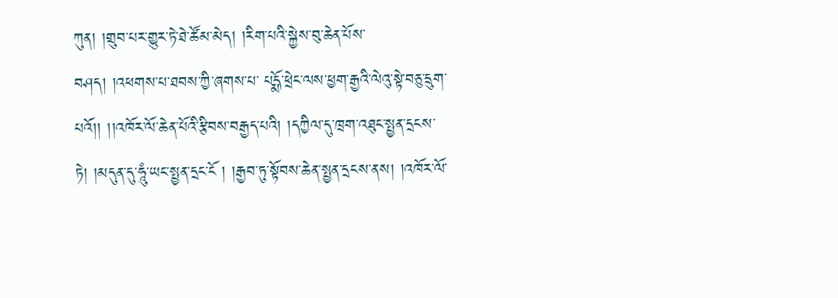ཀུན། །གྲུབ་པར་གྱུར་ཏེ་ཐེ་ཚོམ་མེད། །རིག་པའི་སྐྱེས་བུ་ཆེན་པོས་བཤད། །འཕགས་པ་ཐབས་ཀྱི་ཞགས་པ་ པདྨོ་ཕྲེང་ལས་ཕྱག་རྒྱའི་ལེའུ་སྟེ་བཅུ་དྲུག་པའོ།། །།འཁོར་ལོ་ཆེན་པོའི་རྩིབས་བརྒྱད་པའི། །དཀྱིལ་དུ་ཁྲག་འཐུང་སྤྱན་དྲངས་ཏེ། །མདུན་དུ་ཧཱུཾ་ཡང་སྤྱན་དྲང་ངོ ། །རྒྱབ་ཏུ་སྟོབས་ཆེན་སྤྱན་དྲངས་ནས། །འཁོར་ལོ་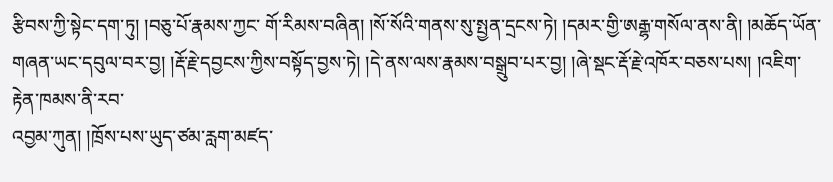རྩིབས་ཀྱི་སྟེང་དག་ཏུ། །བཅུ་པོ་རྣམས་ཀྱང་ གོ་རིམས་བཞིན། །སོ་སོའི་གནས་སུ་སྤྱན་དྲངས་ཏེ། །དམར་གྱི་ཨརྒྷ་གསོལ་ནས་ནི། །མཆོད་ཡོན་གཞན་ཡང་དབུལ་བར་བྱ། །རྡོ་རྗེ་དབྱངས་ཀྱིས་བསྟོད་བྱས་ཏེ། །དེ་ནས་ལས་རྣམས་བསྒྲུབ་པར་བྱ། །ཞེ་སྡང་རྡོ་རྗེ་འཁོར་བཅས་པས། །འཇིག་རྟེན་ཁམས་ནི་རབ་
འབྱམ་ཀུན། །ཁྲོས་པས་ཡུད་ཙམ་རླག་མཛད་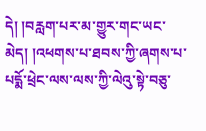དེ། །བརླག་པར་མ་གྱུར་གང་ཡང་མེད། །འཕགས་པ་ཐབས་ཀྱི་ཞགས་པ་པདྨོ་ཕྲེང་ལས་ལས་ཀྱི་ལེའུ་སྟེ་བཅུ་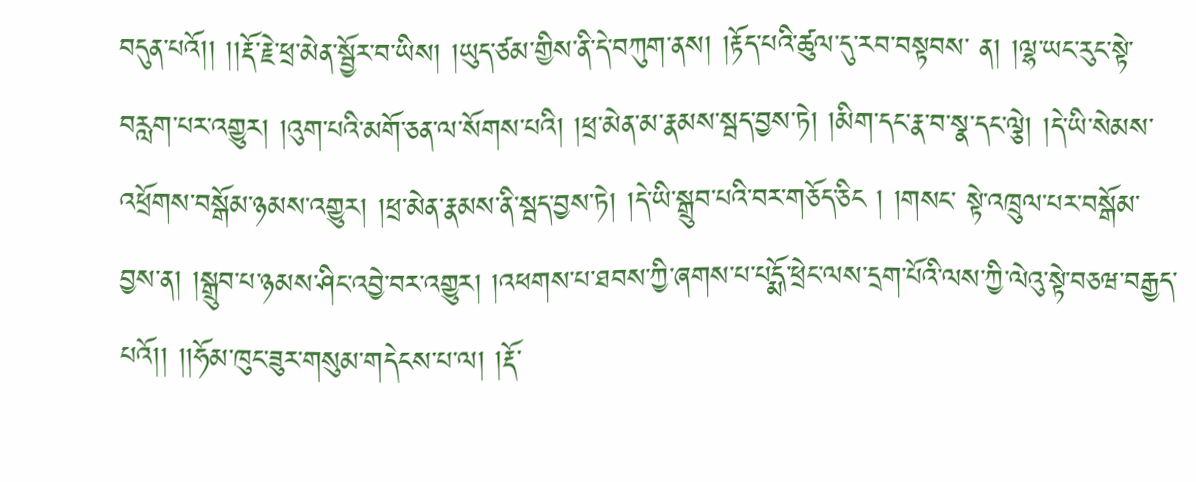བདུན་པའོ།། །།རྡོ་རྗེ་ཕྲ་མེན་སྦྱོར་བ་ཡིས། །ཡུད་ཙམ་གྱིས་ནི་དེ་བཀུག་ནས། །རྟོད་པའི་ཚུལ་དུ་རབ་བསྟབས་ ན། །ལྷ་ཡང་རུང་སྟེ་བརླག་པར་འགྱུར། །འུག་པའི་མགོ་ཅན་ལ་སོགས་པའི། །ཕྲ་མེན་མ་རྣམས་སྦད་བྱས་ཏེ། །མིག་དང་རྣ་བ་སྣ་དང་ལྕེ། །དེ་ཡི་སེམས་འཕྲོགས་བསྒོམ་ཉམས་འགྱུར། །ཕྲ་མེན་རྣམས་ནི་སྦད་བྱས་ཏེ། །དེ་ཡི་སྒྲུབ་པའི་བར་གཅོད་ཅིང ། །གསང་ སྟེ་འཁྲུལ་པར་བསྒོམ་བྱས་ན། །སྒྲུབ་པ་ཉམས་ཤིང་འབྱེ་བར་འགྱུར། །འཕགས་པ་ཐབས་ཀྱི་ཞགས་པ་པདྨོ་ཕྲེང་ལས་དྲག་པོའི་ལས་ཀྱི་ལེའུ་སྟེ་བཅཝ་བརྒྱད་པའོ།། །།ཧོམ་ཁུང་ཟུར་གསུམ་གདེངས་པ་ལ། །རྡོ་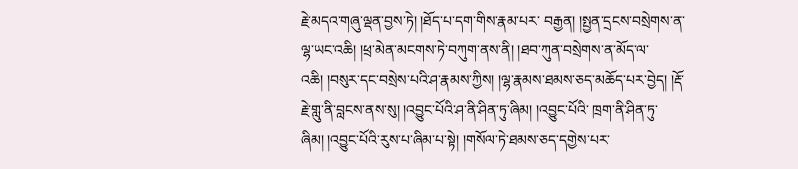རྗེ་མདའ་གཞུ་ལྡན་བྱས་ཏེ། །ཐོད་པ་དག་གིས་རྣམ་པར་ བརྒྱན། །སྤྱན་དྲངས་བསྲེགས་ན་ལྷ་ཡང་འཆི། །ཕྲ་མེན་མངགས་ཏེ་བཀུག་ནས་ནི། །ཐབ་ཀུན་བསྲེགས་ན་མོད་ལ་འཆི། །བསུར་དང་བསྲེས་པའི་ཤ་རྣམས་ཀྱིས། །ལྷ་རྣམས་ཐམས་ཅད་མཆོད་པར་བྱེད། །རྡོ་རྗེ་གླུ་ནི་བླངས་ནས་སུ། །འབྱུང་པོའི་ཤ་ནི་ཤིན་ཏུ་ཞིམ། །འབྱུང་པོའི་ ཁྲག་ནི་ཤིན་ཏུ་ཞིམ། །འབྱུང་པོའི་རུས་པ་ཞིམ་པ་སྟེ། །གསོལ་ཏེ་ཐམས་ཅད་དགྱེས་པར་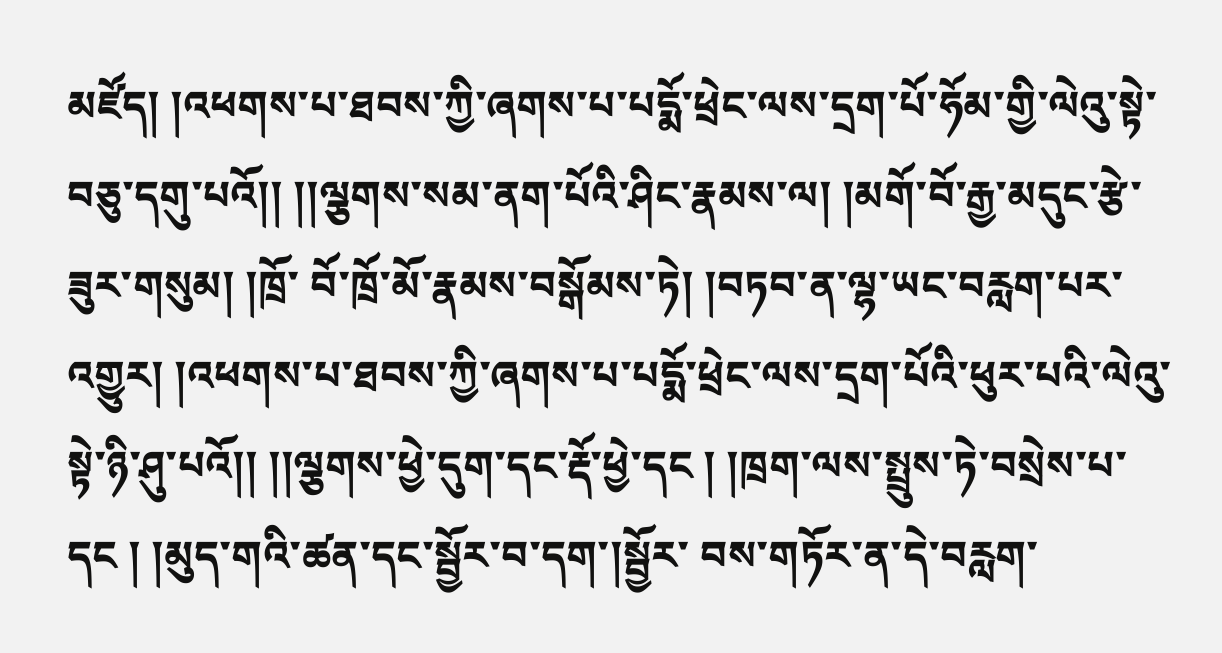མཛོད། །འཕགས་པ་ཐབས་ཀྱི་ཞགས་པ་པདྨོ་ཕྲེང་ལས་དྲག་པོ་ཧོམ་གྱི་ལེའུ་སྟེ་བཅུ་དགུ་པའོ།། །།ལྕགས་སམ་ནག་པོའི་ཤིང་རྣམས་ལ། །མགོ་བོ་རྒྱ་མདུང་རྩེ་ཟུར་གསུམ། །ཁྲོ་ བོ་ཁྲོ་མོ་རྣམས་བསྒོམས་ཏེ། །བཏབ་ན་ལྷ་ཡང་བརླག་པར་འགྱུར། །འཕགས་པ་ཐབས་ཀྱི་ཞགས་པ་པདྨོ་ཕྲེང་ལས་དྲག་པོའི་ཕུར་པའི་ལེའུ་སྟེ་ཉི་ཤུ་པའོ།། །།ལྕགས་ཕྱེ་དུག་དང་རྡོ་ཕྱེ་དང ། །ཁྲག་ལས་སྤྲུས་ཏེ་བསྲེས་པ་དང ། །མུད་གའི་ཚན་དང་སྦྱོར་བ་དག་།སྦྱོར་ བས་གཏོར་ན་དེ་བརླག་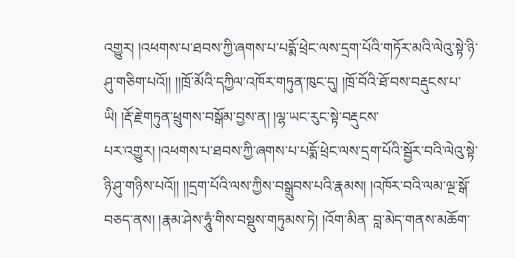འགྱུར། །འཕགས་པ་ཐབས་ཀྱི་ཞགས་པ་པདྨོ་ཕྲེང་ལས་དྲག་པོའི་གཏོར་མའི་ལེའུ་སྟེ་ཉི་ཤུ་གཅིག་པའོ།། །།ཁྲོ་མོའི་དཀྱིལ་འཁོར་གཏུན་ཁུང་དུ། །ཁྲོ་བོའི་ཐོ་བས་བརྡུངས་པ་ཡི། །རྡོ་རྗེ་གཏུན་ཕྲུགས་བསྒོམ་བྱས་ན། །ལྷ་ཡང་རུང་སྟེ་བརྡུངས་
པར་འགྱུར། །འཕགས་པ་ཐབས་ཀྱི་ཞགས་པ་པདྨོ་ཕྲེང་ལས་དྲག་པོའི་སྦྱོར་བའི་ལེའུ་སྟེ་ཉི་ཤུ་གཉིས་པའོ།། །།དྲག་པོའི་ལས་ཀྱིས་བསྒྲུབས་པའི་རྣམས། །འཁོར་བའི་ལམ་ལྔ་སྒོ་བཅད་ནས། །རྣམ་ཤེས་ཧཱུཾ་གིས་བསྡུས་གཏུམས་ཏེ། །འོག་མིན་ བླ་མེད་གནས་མཆོག་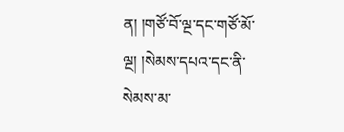ན། །གཙོ་བོ་ལྔ་དང་གཙོ་མོ་ལྔ། །སེམས་དཔའ་དང་ནི་སེམས་མ་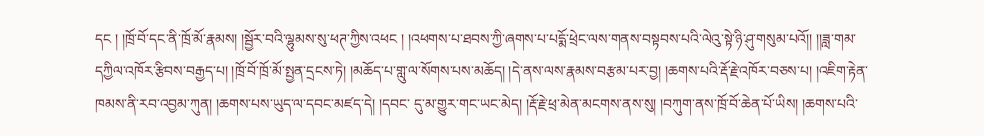དང ། །ཁྲོ་བོ་དང་ནི་ཁྲོ་མོ་རྣམས། །སྦྱོར་བའི་ལྷུམས་སུ་ཕཊ་ཀྱིས་འཕང ། །འཕགས་པ་ཐབས་ཀྱི་ཞགས་པ་པདྨོ་ཕྲེང་ལས་གནས་བསྟབས་པའི་ལེའུ་སྟེ་ཉི་ཤུ་གསུམ་པའོ།། །།ཟླ་གམ་དཀྱིལ་འཁོར་རྩིབས་བརྒྱད་པ། །ཁྲོ་བོ་ཁྲོ་མོ་སྤྱན་དྲངས་ཏེ། །མཆོད་པ་གླུ་ལ་སོགས་པས་མཆོད། །དེ་ནས་ལས་རྣམས་བརྩམ་པར་བྱ། །ཆགས་པའི་རྡོ་རྗེ་འཁོར་བཅས་པ། །འཇིག་རྟེན་ཁམས་ནི་རབ་འབྱམ་ཀུན། །ཆགས་པས་ཡུད་ལ་དབང་མཛད་དེ། །དབང་ དུ་མ་གྱུར་གང་ཡང་མེད། །རྡོ་རྗེ་ཕྲ་མེན་མངགས་ནས་སུ། །བཀུག་ནས་ཁྲོ་བོ་ཆེན་པོ་ཡིས། །ཆགས་པའི་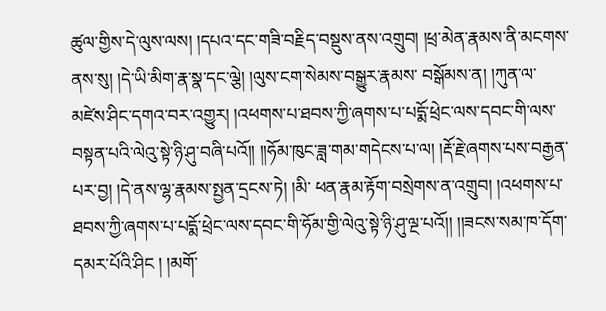ཚུལ་གྱིས་དེ་ལུས་ལས། །དཔའ་དང་གཟི་བརྗིད་བསྡུས་ནས་འགྲུབ། །ཕྲ་མེན་རྣམས་ནི་མངགས་ནས་སུ། །དེ་ཡི་མིག་རྣ་སྣ་དང་ལྕེ། །ལུས་ངག་སེམས་བསྒྱུར་རྣམས་ བསྒོམས་ན། །ཀུན་ལ་མཛེས་ཤིང་དགའ་བར་འགྱུར། །འཕགས་པ་ཐབས་ཀྱི་ཞགས་པ་པདྨོ་ཕྲེང་ལས་དབང་གི་ལས་བསྟན་པའི་ལེའུ་སྟེ་ཉི་ཤུ་བཞི་པའོ།། །།ཧོམ་ཁུང་ཟླ་གམ་གདེངས་པ་ལ། །རྡོ་རྗེ་ཞགས་པས་བརྒྱན་པར་བྱ། །དེ་ནས་ལྷ་རྣམས་སྤྱན་དྲངས་ཏེ། །མི་ ཕན་རྣམ་རྟོག་བསྲེགས་ན་འགྲུབ། །འཕགས་པ་ཐབས་ཀྱི་ཞགས་པ་པདྨོ་ཕྲེང་ལས་དབང་གི་ཧོམ་གྱི་ལེའུ་སྟེ་ཉི་ཤུ་ལྔ་པའོ།། །།ཟངས་སམ་ཁ་དོག་དམར་པོའི་ཤིང ། །མགོ་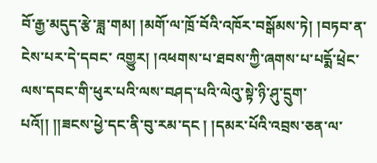བོ་རྒྱ་མདུད་རྩེ་ཟླ་གམ། །མགོ་ལ་ཁྲོ་བོའི་འཁོར་བསྒོམས་ཏེ། །བཏབ་ན་ངེས་པར་དེ་དབང་ འགྱུར། །འཕགས་པ་ཐབས་ཀྱི་ཞགས་པ་པདྨོ་ཕྲེང་ལས་དབང་གི་ཕུར་པའི་ལས་བཤད་པའི་ལེའུ་སྟེ་ཉི་ཤུ་དྲུག་པའོ།། །།ཟངས་ཕྱེ་དང་ནི་བུ་རམ་དང ། །དམར་པོའི་འབྲས་ཅན་ལ་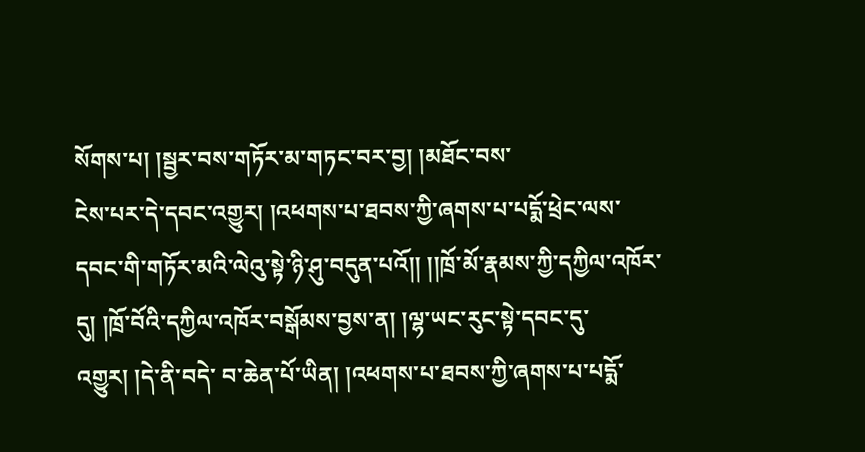སོགས་པ། །སྦྱར་བས་གཏོར་མ་གཏང་བར་བྱ། །མཐོང་བས་
ངེས་པར་དེ་དབང་འགྱུར། །འཕགས་པ་ཐབས་ཀྱི་ཞགས་པ་པདྨོ་ཕྲེང་ལས་དབང་གི་གཏོར་མའི་ལེའུ་སྟེ་ཉི་ཤུ་བདུན་པའོ།། །།ཁྲོ་མོ་རྣམས་ཀྱི་དཀྱིལ་འཁོར་དུ། །ཁྲོ་བོའི་དཀྱིལ་འཁོར་བསྒོམས་བྱས་ན། །ལྷ་ཡང་རུང་སྟེ་དབང་དུ་འགྱུར། །དེ་ནི་བདེ་ བ་ཆེན་པོ་ཡིན། །འཕགས་པ་ཐབས་ཀྱི་ཞགས་པ་པདྨོ་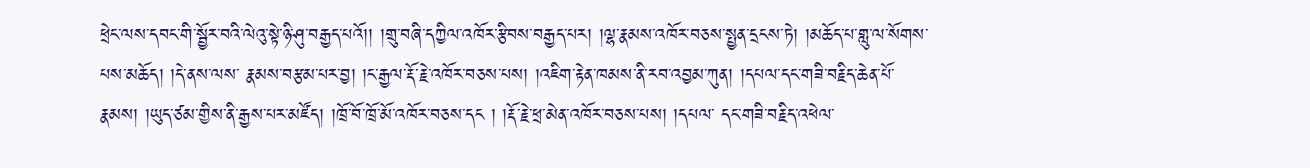ཕྲེང་ལས་དབང་གི་སྦྱོར་བའི་ལེའུ་སྟེ་ཉི་ཤུ་བརྒྱད་པའོ།། །གྲུ་བཞི་དཀྱིལ་འཁོར་རྩིབས་བརྒྱད་པར། །ལྷ་རྣམས་འཁོར་བཅས་སྤྱན་དྲངས་ཏེ། །མཆོད་པ་གླུ་ལ་སོགས་པས་མཆོད། །དེ་ནས་ལས་ རྣམས་བརྩམ་པར་བྱ། །ང་རྒྱལ་རྡོ་རྗེ་འཁོར་བཅས་པས། །འཇིག་རྟེན་ཁམས་ནི་རབ་འབྱམ་ཀུན། །དཔལ་དང་གཟི་བརྗིད་ཆེན་པོ་རྣམས། །ཡུད་ཙམ་གྱིས་ནི་རྒྱས་པར་མཛོད། །ཁྲོ་བོ་ཁྲོ་མོ་འཁོར་བཅས་དང ། །རྡོ་རྗེ་ཕྲ་མེན་འཁོར་བཅས་པས། །དཔལ་ དང་གཟི་བརྗིད་འཕེལ་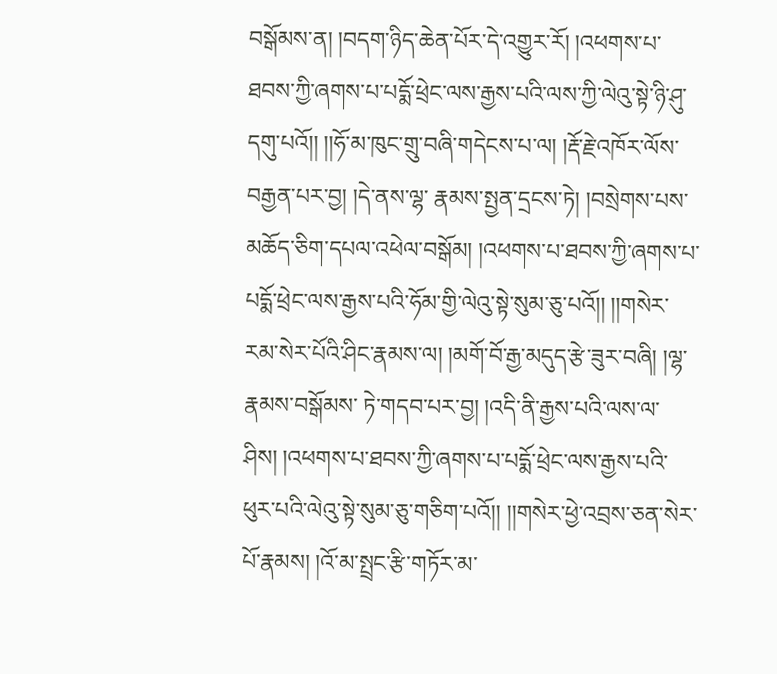བསྒོམས་ན། །བདག་ཉིད་ཆེན་པོར་དེ་འགྱུར་རོ། །འཕགས་པ་ཐབས་ཀྱི་ཞགས་པ་པདྨོ་ཕྲེང་ལས་རྒྱས་པའི་ལས་ཀྱི་ལེའུ་སྟེ་ཉི་ཤུ་དགུ་པའོ།། །།ཧོ་མ་ཁུང་གྲུ་བཞི་གདེངས་པ་ལ། །རྡོ་རྗེ་འཁོར་ལོས་བརྒྱན་པར་བྱ། །དེ་ནས་ལྷ་ རྣམས་སྤྱན་དྲངས་ཏེ། །བསྲེགས་པས་མཆོད་ཅིག་དཔལ་འཕེལ་བསྒོམ། །འཕགས་པ་ཐབས་ཀྱི་ཞགས་པ་པདྨོ་ཕྲེང་ལས་རྒྱས་པའི་ཧོམ་གྱི་ལེའུ་སྟེ་སུམ་ཅུ་པའོ།། །།གསེར་རམ་སེར་པོའི་ཤིང་རྣམས་ལ། །མགོ་བོ་རྒྱ་མདུད་རྩེ་ཟུར་བཞི། །ལྷ་རྣམས་བསྒོམས་ ཏེ་གདབ་པར་བྱ། །འདི་ནི་རྒྱས་པའི་ལས་ལ་ཤིས། །འཕགས་པ་ཐབས་ཀྱི་ཞགས་པ་པདྨོ་ཕྲེང་ལས་རྒྱས་པའི་ཕུར་པའི་ལེའུ་སྟེ་སུམ་ཅུ་གཅིག་པའོ།། །།གསེར་ཕྱེ་འབྲས་ཅན་སེར་པོ་རྣམས། །འོ་མ་སྤྲང་རྩི་གཏོར་མ་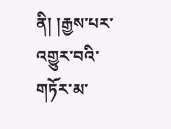ནི། །རྒྱས་པར་འགྱུར་བའི་གཏོར་མ་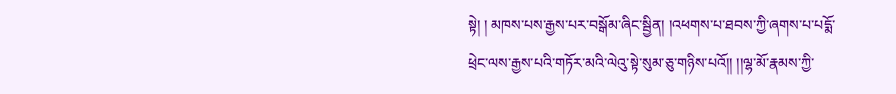སྟེ། ། མཁས་པས་རྒྱས་པར་བསྒོམ་ཞིང་སྦྱིན། །འཕགས་པ་ཐབས་ཀྱི་ཞགས་པ་པདྨོ་ཕྲེང་ལས་རྒྱས་པའི་གཏོར་མའི་ལེའུ་སྟེ་སུམ་ཅུ་གཉིས་པའོ།། །།ལྷ་མོ་རྣམས་ཀྱི་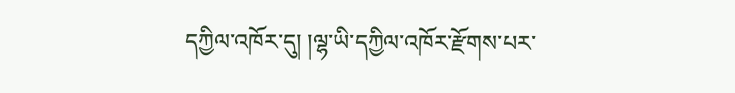དཀྱིལ་འཁོར་དུ། །ལྷ་ཡི་དཀྱིལ་འཁོར་རྫོགས་པར་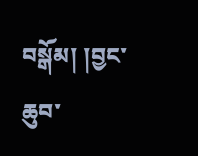བསྒོམ། །བྱང་ཆུབ་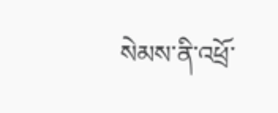སེམས་ནི་འཕྲོ་